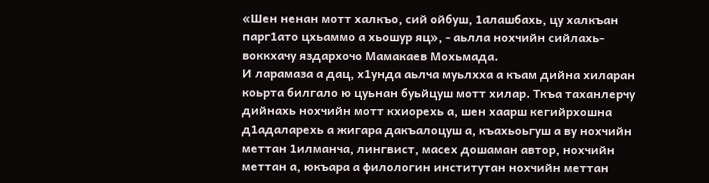«Шен ненан мотт халкъо, сий ойбуш, 1алашбахь, цу халкъан парг1ато цхьаммо а хьошур яц», - аьлла нохчийн сийлахь-воккхачу яздархочо Мамакаев Мохьмада.
И ларамаза а дац, х1унда аьлча муьлхха а къам дийна хиларан коьрта билгало ю цуьнан буьйцуш мотт хилар. Ткъа таханлерчу дийнахь нохчийн мотт кхиорехь а, шен хаарш кегийрхошна д1адаларехь а жигара дакъалоцуш а, къахьоьгуш а ву нохчийн меттан 1илманча, лингвист, масех дошаман автор, нохчийн меттан а, юкъара а филологин институтан нохчийн меттан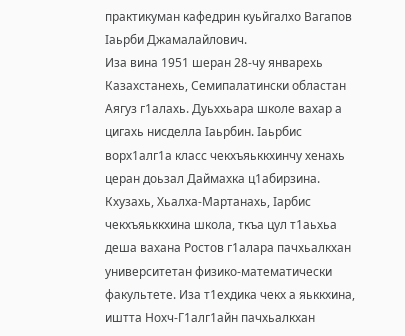практикуман кафедрин куьйгалхо Вагапов Iаьрби Джамалайлович.
Иза вина 1951 шеран 28-чу январехь Казахстанехь, Семипалатински областан Аягуз г1алахь. Дуьххьара школе вахар а цигахь нисделла Iаьрбин. Iаьрбис ворх1алг1а класс чекхъяьккхинчу хенахь церан доьзал Даймахка ц1абирзина. Кхузахь, Хьалха-Мартанахь, Iарбис чекхъяьккхина школа, ткъа цул т1аьхьа деша вахана Ростов г1алара пачхьалкхан университетан физико-математически факультете. Иза т1ехдика чекх а яьккхина, иштта Нохч-Г1алг1айн пачхьалкхан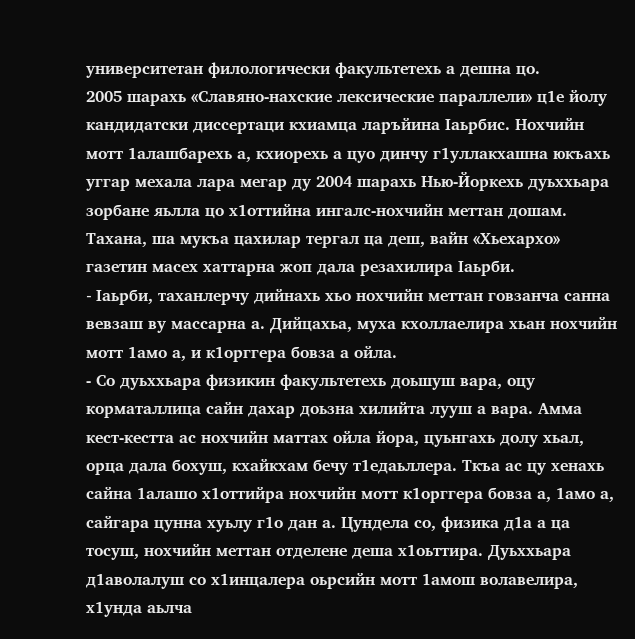университетан филологически факультетехь а дешна цо.
2005 шарахь «Славяно-нахские лексические параллели» ц1е йолу кандидатски диссертаци кхиамца ларъйина Iаьрбис. Нохчийн мотт 1алашбарехь а, кхиорехь а цуо динчу г1уллакхашна юкъахь уггар мехала лара мегар ду 2004 шарахь Нью-Йоркехь дуьххьара зорбане яьлла цо х1оттийна ингалс-нохчийн меттан дошам.
Тахана, ша мукъа цахилар тергал ца деш, вайн «Хьехархо» газетин масех хаттарна жоп дала резахилира Iаьрби.
- Iаьрби, таханлерчу дийнахь хьо нохчийн меттан говзанча санна вевзаш ву массарна а. Дийцахьа, муха кхоллаелира хьан нохчийн мотт 1амо а, и к1орггера бовза а ойла.
- Со дуьххьара физикин факультетехь доьшуш вара, оцу корматаллица сайн дахар доьзна хилийта лууш а вара. Амма кест-кестта ас нохчийн маттах ойла йора, цуьнгахь долу хьал, орца дала бохуш, кхайкхам бечу т1едаьллера. Ткъа ас цу хенахь сайна 1алашо х1оттийра нохчийн мотт к1орггера бовза а, 1амо а, сайгара цунна хуьлу г1о дан а. Цундела со, физика д1а а ца тосуш, нохчийн меттан отделене деша х1оьттира. Дуьххьара д1аволалуш со х1инцалера оьрсийн мотт 1амош волавелира, х1унда аьлча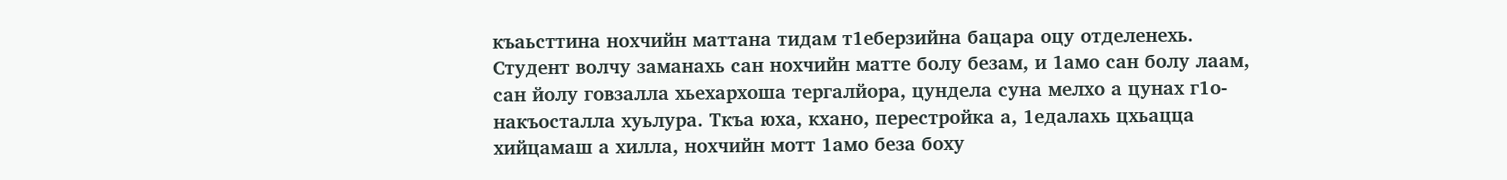къаьсттина нохчийн маттана тидам т1еберзийна бацара оцу отделенехь. Студент волчу заманахь сан нохчийн матте болу безам, и 1амо сан болу лаам, сан йолу говзалла хьехархоша тергалйора, цундела суна мелхо а цунах г1о-накъосталла хуьлура. Ткъа юха, кхано, перестройка а, 1едалахь цхьацца хийцамаш а хилла, нохчийн мотт 1амо беза боху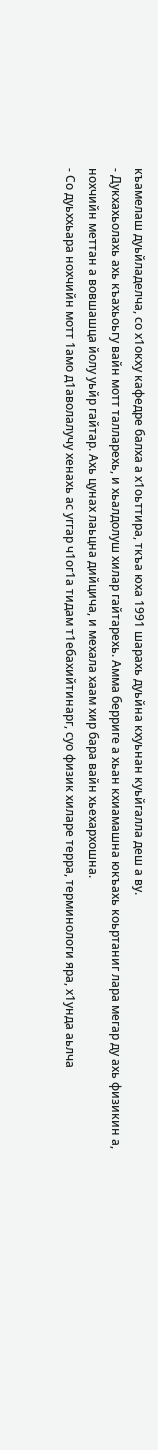къамелаш дуьйладелча, со х1окху кафедре балха а х1оьттира, ткъа юха 1991 шарахь дуьйна кхуьнан куьйгалла деш а ву.
- Дукхахьолахь ахь къахьоьгу вайн мотт талларехь, и хьалдолуш хилар гайтарехь. Амма берриге а хьан кхиамашна юкъахь коьртаниг лара мегар ду ахь физикин а, нохчийн меттан а вовшашца йолу уьйр гайтар. Ахь цунах лаьцна дийцича, и мехала хаам хир бара вайн хьехархошна.
- Со дуьххьара нохчийн мотт 1амо д1аволалучу хенахь ас уггар ч1ог1а тидам т1ебахийтинарг, суо физик хиларе терра, терминологи яра, х1унда аьлча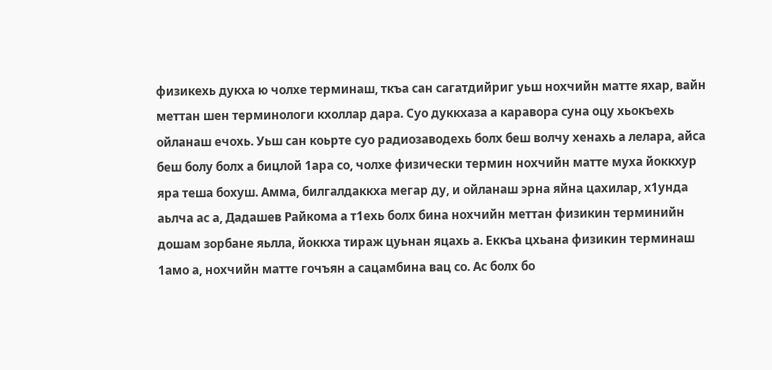физикехь дукха ю чолхе терминаш, ткъа сан сагатдийриг уьш нохчийн матте яхар, вайн меттан шен терминологи кхоллар дара. Суо дуккхаза а каравора суна оцу хьокъехь ойланаш ечохь. Уьш сан коьрте суо радиозаводехь болх беш волчу хенахь а лелара, айса беш болу болх а бицлой 1ара со, чолхе физически термин нохчийн матте муха йоккхур яра теша бохуш. Амма, билгалдаккха мегар ду, и ойланаш эрна яйна цахилар, х1унда аьлча ас а, Дадашев Райкома а т1ехь болх бина нохчийн меттан физикин терминийн дошам зорбане яьлла, йоккха тираж цуьнан яцахь а. Еккъа цхьана физикин терминаш 1амо а, нохчийн матте гочъян а сацамбина вац со. Ас болх бо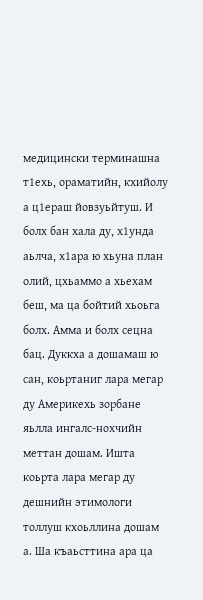медицински терминашна т1ехь, ораматийн, кхийолу а ц1ераш йовзуьйтуш. И болх бан хала ду, х1унда аьлча, х1ара ю хьуна план олий, цхьаммо а хьехам беш, ма ца бойтий хьоьга болх. Амма и болх сецна бац. Дуккха а дошамаш ю сан, коьртаниг лара мегар ду Америкехь зорбане яьлла ингалс-нохчийн меттан дошам. Ишта коьрта лара мегар ду дешнийн этимологи толлуш кхоьллина дошам а. Ша къаьсттина ара ца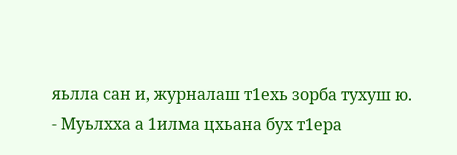яьлла сан и, журналаш т1ехь зорба тухуш ю.
- Муьлхха а 1илма цхьана бух т1ера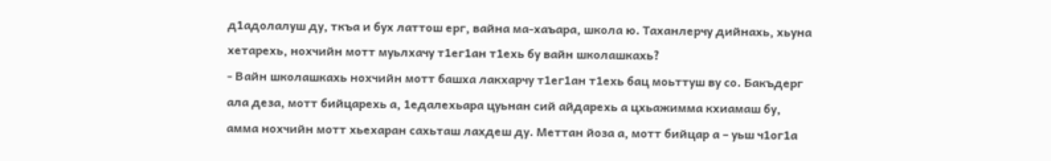д1адолалуш ду, ткъа и бух латтош ерг, вайна ма-хаъара, школа ю. Таханлерчу дийнахь, хьуна хетарехь, нохчийн мотт муьлхачу т1ег1ан т1ехь бу вайн школашкахь?
- Вайн школашкахь нохчийн мотт башха лакхарчу т1ег1ан т1ехь бац моьттуш ву со. Бакъдерг ала деза, мотт бийцарехь а, 1едалехьара цуьнан сий айдарехь а цхьажимма кхиамаш бу, амма нохчийн мотт хьехаран сахьташ лахдеш ду. Меттан йоза а, мотт бийцар а – уьш ч1ог1а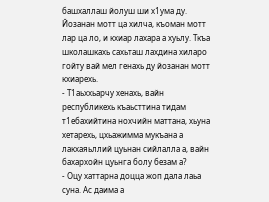башхаллаш йолуш ши х1ума ду. Йозанан мотт ца хилча, къоман мотт лар ца ло, и кхиар лахара а хуьлу. Ткъа школашкахь сахьташ лахдина хиларо гойту вай мел генахь ду йозанан мотт кхиарехь.
- Т1аьххьарчу хенахь, вайн республикехь къаьсттина тидам т1ебахийтина нохчийн маттана, хьуна хетарехь, цхьажимма мукъана а лакхаяьллий цуьнан сийлалла а, вайн бахархойн цуьнга болу безам а?
- Оцу хаттарна доцца жоп дала лаьа суна. Ас даима а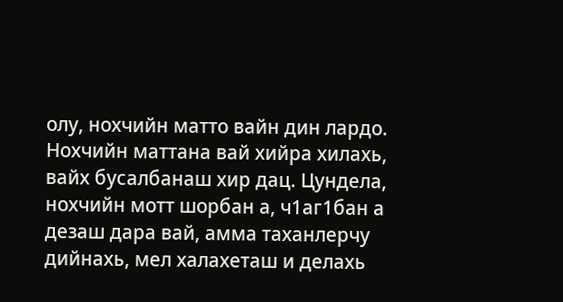олу, нохчийн матто вайн дин лардо. Нохчийн маттана вай хийра хилахь, вайх бусалбанаш хир дац. Цундела, нохчийн мотт шорбан а, ч1аг1бан а дезаш дара вай, амма таханлерчу дийнахь, мел халахеташ и делахь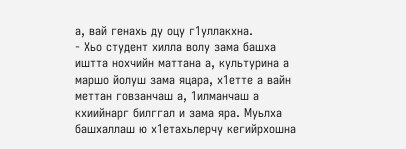а, вай генахь ду оцу г1уллакхна.
- Хьо студент хилла волу зама башха иштта нохчийн маттана а, культурина а маршо йолуш зама яцара, х1етте а вайн меттан говзанчаш а, 1илманчаш а кхиийнарг билггал и зама яра. Муьлха башхаллаш ю х1етахьлерчу кегийрхошна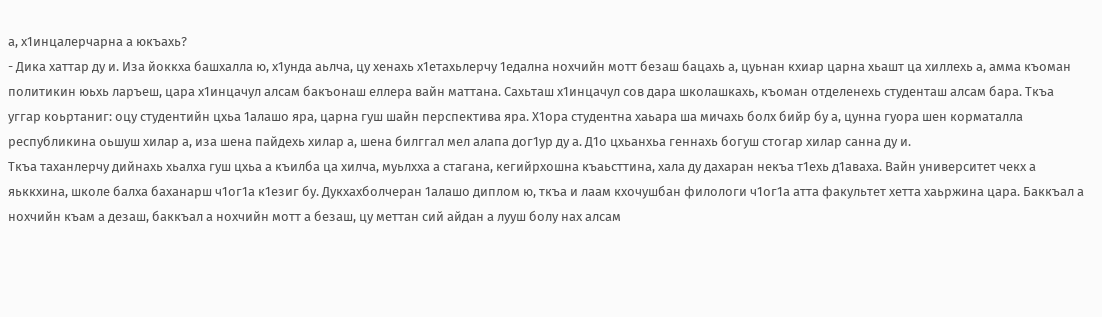а, х1инцалерчарна а юкъахь?
- Дика хаттар ду и. Иза йоккха башхалла ю, х1унда аьлча, цу хенахь х1етахьлерчу 1едална нохчийн мотт безаш бацахь а, цуьнан кхиар царна хьашт ца хиллехь а, амма къоман политикин юьхь ларъеш, цара х1инцачул алсам бакъонаш еллера вайн маттана. Сахьташ х1инцачул сов дара школашкахь, къоман отделенехь студенташ алсам бара. Ткъа уггар коьртаниг: оцу студентийн цхьа 1алашо яра, царна гуш шайн перспектива яра. Х1ора студентна хаьара ша мичахь болх бийр бу а, цунна гуора шен корматалла республикина оьшуш хилар а, иза шена пайдехь хилар а, шена билггал мел алапа дог1ур ду а. Д1о цхьанхьа геннахь богуш стогар хилар санна ду и.
Ткъа таханлерчу дийнахь хьалха гуш цхьа а къилба ца хилча, муьлхха а стагана, кегийрхошна къаьсттина, хала ду дахаран некъа т1ехь д1аваха. Вайн университет чекх а яьккхина, школе балха баханарш ч1ог1а к1езиг бу. Дукхахболчеран 1алашо диплом ю, ткъа и лаам кхочушбан филологи ч1ог1а атта факультет хетта хаьржина цара. Баккъал а нохчийн къам а дезаш, баккъал а нохчийн мотт а безаш, цу меттан сий айдан а лууш болу нах алсам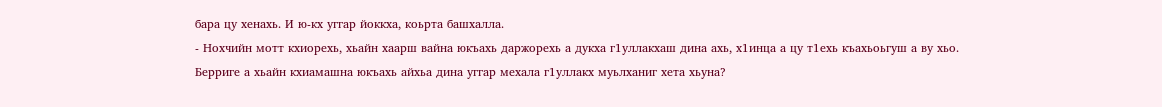бара цу хенахь. И ю-кх уггар йоккха, коьрта башхалла.
- Нохчийн мотт кхиорехь, хьайн хаарш вайна юкъахь даржорехь а дукха г1уллакхаш дина ахь, х1инца а цу т1ехь къахьоьгуш а ву хьо. Берриге а хьайн кхиамашна юкъахь айхьа дина уггар мехала г1уллакх муьлханиг хета хьуна?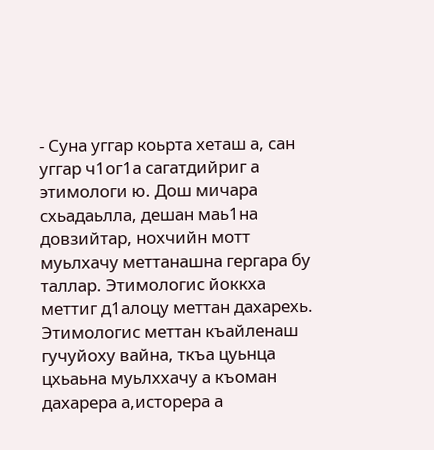- Суна уггар коьрта хеташ а, сан уггар ч1ог1а сагатдийриг а этимологи ю. Дош мичара схьадаьлла, дешан маь1на довзийтар, нохчийн мотт муьлхачу меттанашна гергара бу таллар. Этимологис йоккха меттиг д1алоцу меттан дахарехь. Этимологис меттан къайленаш гучуйоху вайна, ткъа цуьнца цхьаьна муьлххачу а къоман дахарера а,исторера а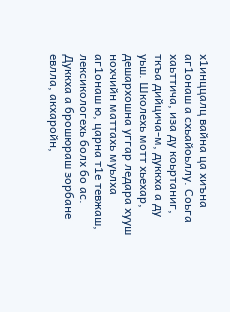х1инццалц вайна ца хиъна аг1онаш а схьайоьллу. Соьга хаьттича, иза ду коьртаниг, ткъа дийцича-м, дуккха а ду уьш. Школехь мотт хьехар, дешархошна уггар ледара хууш нохчийн маттахь муьлха аг1онаш ю, царна т1е тевжаш, лексикологехь болх бо ас. Дуккха а брошюраш зорбане евлла, акхаройн,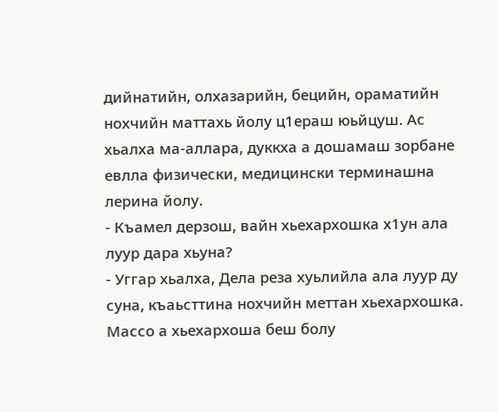дийнатийн, олхазарийн, бецийн, ораматийн нохчийн маттахь йолу ц1ераш юьйцуш. Ас хьалха ма-аллара, дуккха а дошамаш зорбане евлла физически, медицински терминашна лерина йолу.
- Къамел дерзош, вайн хьехархошка х1ун ала луур дара хьуна?
- Уггар хьалха, Дела реза хуьлийла ала луур ду суна, къаьсттина нохчийн меттан хьехархошка. Массо а хьехархоша беш болу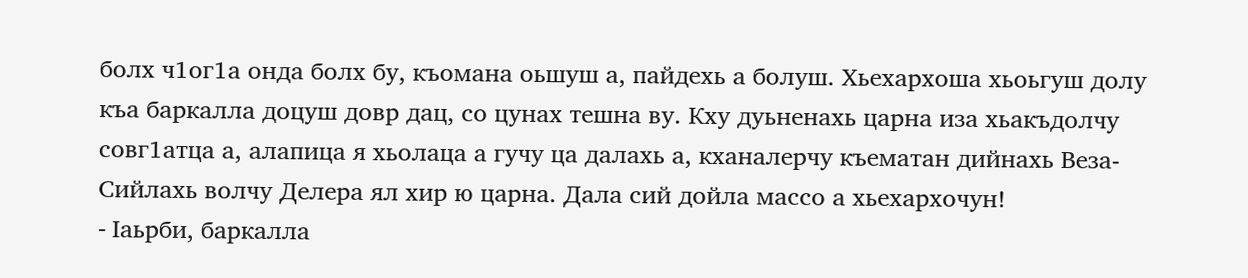болх ч1ог1а онда болх бу, къомана оьшуш а, пайдехь а болуш. Хьехархоша хьоьгуш долу къа баркалла доцуш довр дац, со цунах тешна ву. Кху дуьненахь царна иза хьакъдолчу совг1атца а, алапица я хьолаца а гучу ца далахь а, кханалерчу къематан дийнахь Веза-Сийлахь волчу Делера ял хир ю царна. Дала сий дойла массо а хьехархочун!
- Iаьрби, баркалла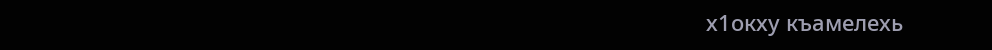х1окху къамелехь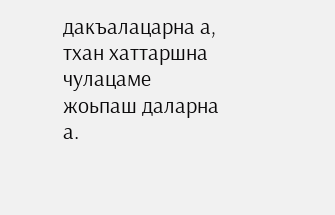дакъалацарна а, тхан хаттаршна чулацаме жоьпаш даларна а.